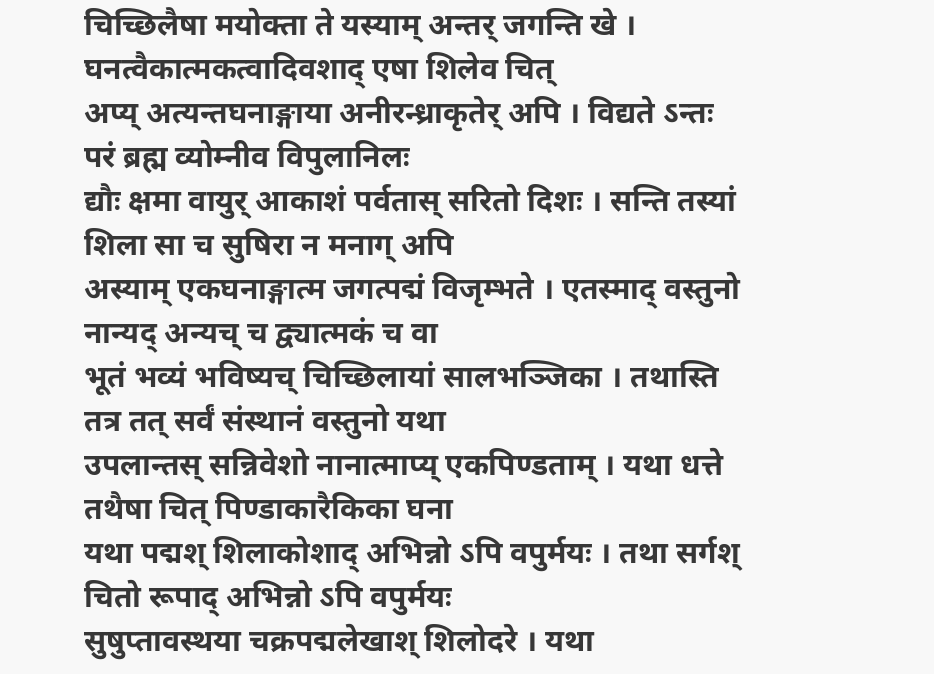चिच्छिलैषा मयोक्ता ते यस्याम् अन्तर् जगन्ति खे । घनत्वैकात्मकत्वादिवशाद् एषा शिलेव चित्
अप्य् अत्यन्तघनाङ्गाया अनीरन्ध्राकृतेर् अपि । विद्यते ऽन्तः परं ब्रह्म व्योम्नीव विपुलानिलः
द्यौः क्षमा वायुर् आकाशं पर्वतास् सरितो दिशः । सन्ति तस्यां शिला सा च सुषिरा न मनाग् अपि
अस्याम् एकघनाङ्गात्म जगत्पद्मं विजृम्भते । एतस्माद् वस्तुनो नान्यद् अन्यच् च द्व्यात्मकं च वा
भूतं भव्यं भविष्यच् चिच्छिलायां सालभञ्जिका । तथास्ति तत्र तत् सर्वं संस्थानं वस्तुनो यथा
उपलान्तस् सन्निवेशो नानात्माप्य् एकपिण्डताम् । यथा धत्ते तथैषा चित् पिण्डाकारैकिका घना
यथा पद्मश् शिलाकोशाद् अभिन्नो ऽपि वपुर्मयः । तथा सर्गश् चितो रूपाद् अभिन्नो ऽपि वपुर्मयः
सुषुप्तावस्थया चक्रपद्मलेखाश् शिलोदरे । यथा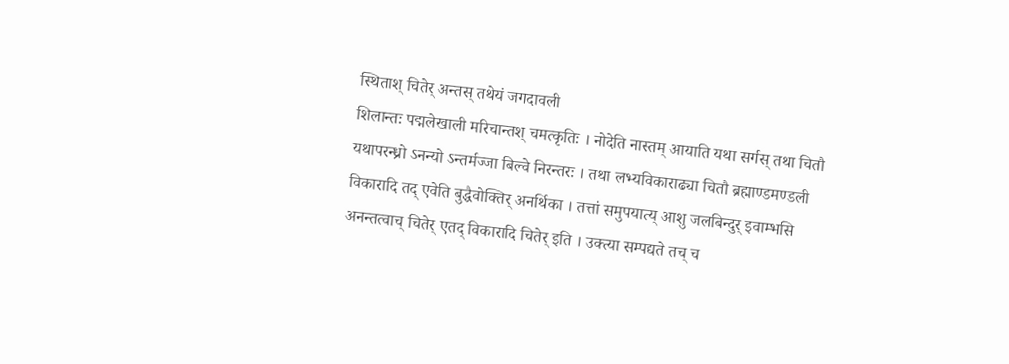स्थिताश् चितेर् अन्तस् तथेयं जगदावली
शिलान्तः पद्मलेखाली मरिचान्तश् चमत्कृतिः । नोदेति नास्तम् आयाति यथा सर्गस् तथा चितौ
यथापरन्ध्रो ऽनन्यो ऽन्तर्मज्जा बिल्वे निरन्तरः । तथा लभ्यविकाराढ्या चितौ ब्रह्माण्डमण्डली
विकारादि तद् एवेति बुद्धैवोक्तिर् अनर्थिका । तत्तां समुपयात्य् आशु जलबिन्दुर् इवाम्भसि
अनन्तत्वाच् चितेर् एतद् विकारादि चितेर् इति । उक्त्या सम्पद्यते तच् च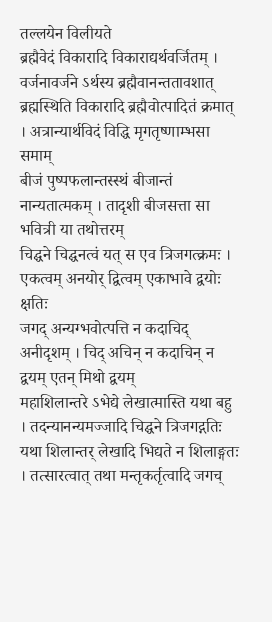तल्लयेन विलीयते
ब्रह्मैवेदं विकारादि विकाराद्यर्थवर्जितम् । वर्जनावर्जने ऽर्थस्य ब्रह्मैवानन्ततावशात्
ब्रह्मस्थिति विकारादि ब्रह्मैवोत्पादितं क्रमात् । अत्रान्यार्थविदं विद्धि मृगतृष्णाम्भसा समाम्
बीजं पुष्पफलान्तस्स्थं बीजान्तं नान्यतात्मकम् । तादृशी बीजसत्ता सा भवित्री या तथोत्तरम्
चिद्घने चिद्घनत्वं यत् स एव त्रिजगत्क्रमः । एकत्वम् अनयोर् द्वित्वम् एकाभावे द्वयोः क्षतिः
जगद् अन्यग्भवोत्पत्ति न कदाचिद् अनीदृशम् । चिद् अचिन् न कदाचिन् न द्वयम् एतन् मिथो द्वयम्
महाशिलान्तरे ऽभेद्ये लेखात्मास्ति यथा बहु । तदन्यानन्यमज्जादि चिद्घने त्रिजगद्गतिः
यथा शिलान्तर् लेखादि भिद्यते न शिलाङ्गतः । तत्सारत्वात् तथा मन्तृकर्तृत्वादि जगच्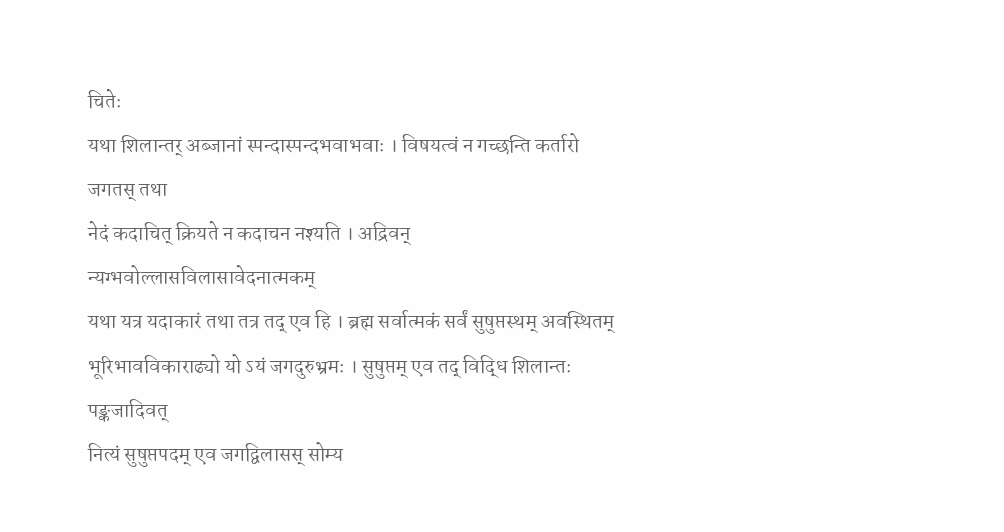चितेः
यथा शिलान्तर् अब्जानां स्पन्दास्पन्दभवाभवाः । विषयत्वं न गच्छन्ति कर्तारो जगतस् तथा
नेदं कदाचित् क्रियते न कदाचन नश्यति । अद्रिवन् न्यग्भवोल्लासविलासावेदनात्मकम्
यथा यत्र यदाकारं तथा तत्र तद् एव हि । ब्रह्म सर्वात्मकं सर्वं सुषुप्तस्थम् अवस्थितम्
भूरिभावविकाराढ्यो यो ऽयं जगदुरुभ्रमः । सुषुप्तम् एव तद् विद्धि शिलान्तः पङ्कजादिवत्
नित्यं सुषुप्तपदम् एव जगद्विलासस् सोम्य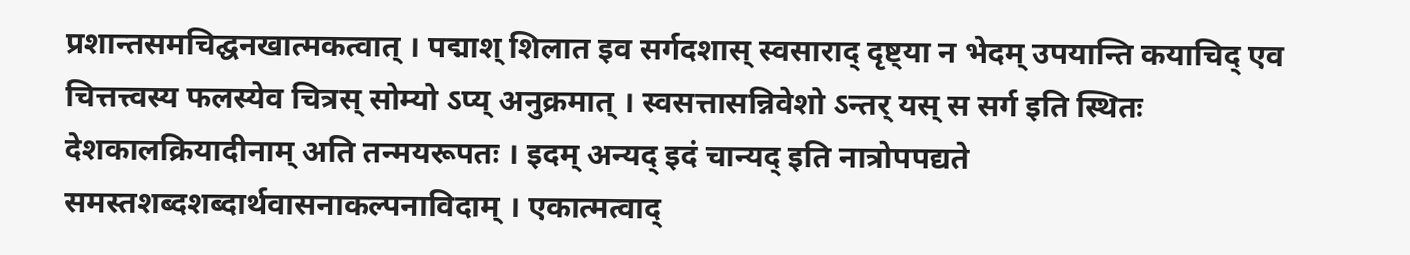प्रशान्तसमचिद्घनखात्मकत्वात् । पद्माश् शिलात इव सर्गदशास् स्वसाराद् दृष्ट्या न भेदम् उपयान्ति कयाचिद् एव
चित्तत्त्वस्य फलस्येव चित्रस् सोम्यो ऽप्य् अनुक्रमात् । स्वसत्तासन्निवेशो ऽन्तर् यस् स सर्ग इति स्थितः
देशकालक्रियादीनाम् अति तन्मयरूपतः । इदम् अन्यद् इदं चान्यद् इति नात्रोपपद्यते
समस्तशब्दशब्दार्थवासनाकल्पनाविदाम् । एकात्मत्वाद्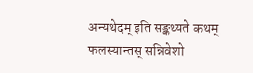अन्यथेदम् इति सङ्कथ्यते कथम्
फलस्यान्तस् सन्निवेशो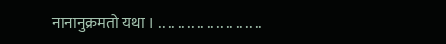नानानुक्रमतो यथा । .. .. .. .. .. .. .. .. .. .. ..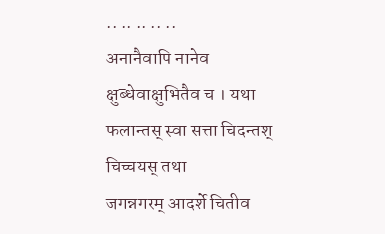.. .. .. .. ..
अनानैवापि नानेव क्षुब्धेवाक्षुभितैव च । यथा फलान्तस् स्वा सत्ता चिदन्तश् चिच्चयस् तथा
जगन्नगरम् आदर्शे चितीव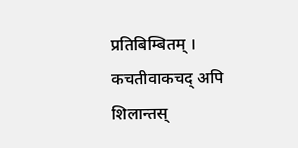प्रतिबिम्बितम् । कचतीवाकचद् अपि शिलान्तस्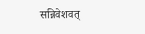सन्निवेशवत्